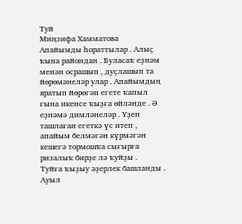Туй
Миңзифа Хамматова
Апайымды һораттылар . Алыҫ ҡына райондан . Буласаҡ еҙнәм менән осрашып , дуҫлашып та йөрөмәнеләр улар . Апайымдың яратып йөрөгән егете ҡапыл ғына икенсе ҡыҙға өйләнде . Ә еҙнәмә димләнеләр . Үҙен ташлаған егеткә үс итеп , апайым белмәгән күрмәгән кешегә тормошҡа сығырға ризалыҡ бирҙе лә ҡуйҙы .
Туйға ҡыҙыу әҙерлек башланды . Ауыл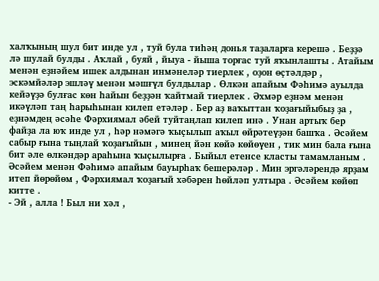халҡының шул бит инде ул , туй була тиһәң донья таҙаларға керешә . Беҙҙә лә шулай булды . Аҡлай , буяй , йыуа - йыша торғас туй яҡынлашты . Атайым менән еҙнәйем ишек алдынан инмәнеләр тиерлек , оҙон өҫтәлдәр , эскәмйәләр эшләү менән мәшғүл булдылар . Өлкән апайым Фәһимә ауылда кейәүҙә булғас көн һайын беҙҙән ҡайтмай тиерлек . Әхмәр еҙнәм менән икәүләп таң һарыһынан килеп етәләр . Бер аҙ ваҡыттан ҡоҙағыйыбыҙ ҙа , еҙнәмдең әсәһе Фәрхиямал әбей туйтаңлап килеп инә . Унан артыҡ бер файҙа ла юҡ инде ул , һәр нәмәгә ҡыҫылып аҡыл өйрәтеүҙән башҡа . Әсәйем сабыр ғына тыңлай ҡоҙағыйын , минең йән көйә көйөүен , тик мин бала ғына бит әле өлкәндәр араһына ҡыҫылырға . Быйыл етенсе класты тамамланым .
Әсәйем менән Фәһимә апайым бауырһаҡ бешерәләр . Мин эргәләрендә ярҙам итеп йөрөйөм , Фәрхиямал ҡоҙағый хәбәрен һөйләп ултыра . Әсәйем көйөп китте .
- Эй , алла ! Был ни хәл ,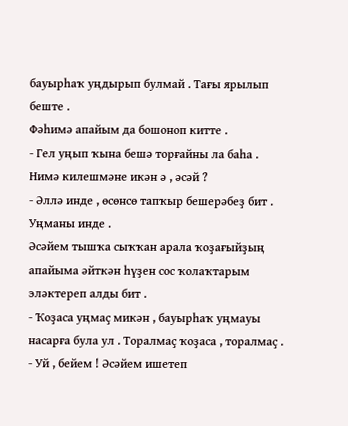бауырһаҡ уңдырып булмай . Тағы ярылып беште .
Фәһимә апайым да бошоноп китте .
- Гел уңып ҡына бешә торғайны ла баһа . Нимә килешмәне икән ә , әсәй ?
- Әллә инде , өсөнсө тапҡыр бешерәбеҙ бит . Уңманы инде .
Әсәйем тышҡа сыҡҡан арала ҡоҙағыйҙың апайыма әйткән һүҙен сос ҡолаҡтарым эләктереп алды бит .
- Ҡоҙаса уңмаҫ микән , бауырһаҡ уңмауы насарға була ул . Торалмаҫ ҡоҙаса , торалмаҫ .
- Уй , бейем ! Әсәйем ишетеп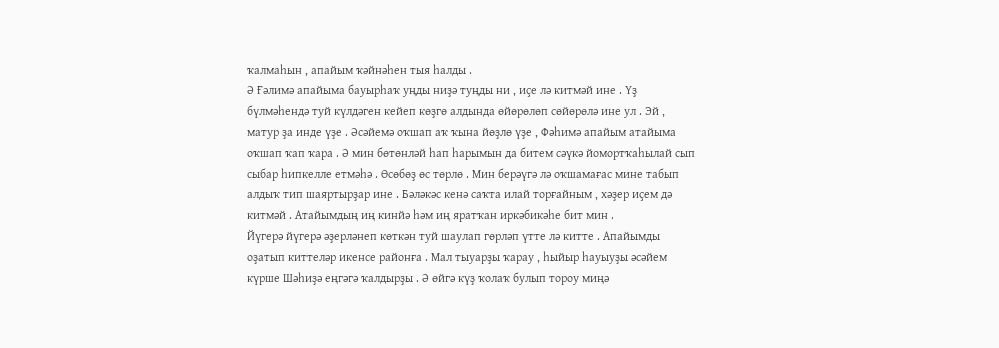ҡалмаһын , апайым ҡәйнәһен тыя һалды .
Ә Ғәлимә апайыма бауырһаҡ уңды ниҙә туңды ни , иҫе лә китмәй ине . Үҙ бүлмәһендә туй күлдәген кейеп көҙгө алдында өйөрөлөп сөйөрөлә ине ул . Эй , матур ҙа инде үҙе . Әсәйемә оҡшап аҡ ҡына йөҙлө үҙе , Фәһимә апайым атайыма оҡшап ҡап ҡара . Ә мин бөтөнләй һап һарымын да битем сәүкә йомортҡаһылай сып сыбар һипкелле етмәһә . Өсөбөҙ өс төрлө . Мин берәүгә лә оҡшамағас мине табып алдыҡ тип шаяртырҙар ине . Бәләкәс кенә саҡта илай торғайным , хәҙер иҫем дә китмәй . Атайымдың иң кинйә һәм иң яратҡан иркәбикәһе бит мин .
Йүгерә йүгерә әҙерләнеп көткән туй шаулап гөрләп үтте лә китте . Апайымды оҙатып киттеләр икенсе районға . Мал тыуарҙы ҡарау , һыйыр һауыуҙы әсәйем күрше Шәһиҙә еңгәгә ҡалдырҙы . Ә өйгә күҙ ҡолаҡ булып тороу миңә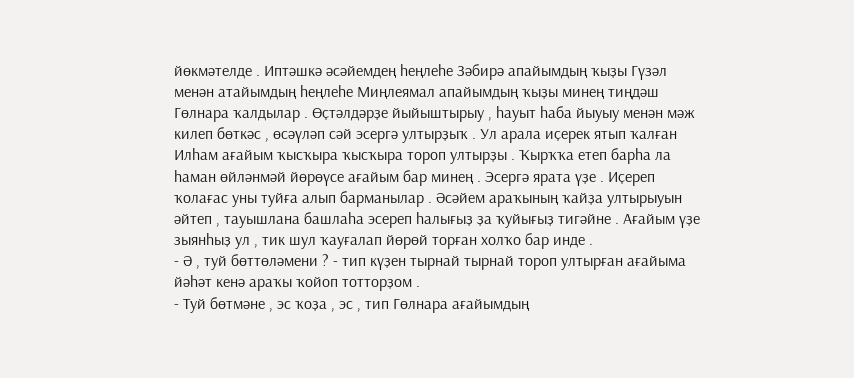йөкмәтелде . Иптәшкә әсәйемдең һеңлеһе Зәбирә апайымдың ҡыҙы Гүзәл менән атайымдың һеңлеһе Миңлеямал апайымдың ҡыҙы минең тиңдәш Гөлнара ҡалдылар . Өҫтәлдәрҙе йыйыштырыу , һауыт һаба йыуыу менән мәж килеп бөткәс , өсәүләп сәй эсергә ултырҙыҡ . Ул арала иҫерек ятып ҡалған Илһам ағайым ҡысҡыра ҡысҡыра тороп ултырҙы . Ҡырҡҡа етеп барһа ла һаман өйләнмәй йөрөүсе ағайым бар минең . Эсергә ярата үҙе . Иҫереп ҡолағас уны туйға алып барманылар . Әсәйем араҡының ҡайҙа ултырыуын әйтеп , тауышлана башлаһа эсереп һалығыҙ ҙа ҡуйығыҙ тигәйне . Ағайым үҙе зыянһыҙ ул , тик шул ҡауғалап йөрөй торған холҡо бар инде .
- Ә , туй бөттөләмени ? - тип күҙен тырнай тырнай тороп ултырған ағайыма йәһәт кенә араҡы ҡойоп тотторҙом .
- Туй бөтмәне , эс ҡоҙа , эс , тип Гөлнара ағайымдың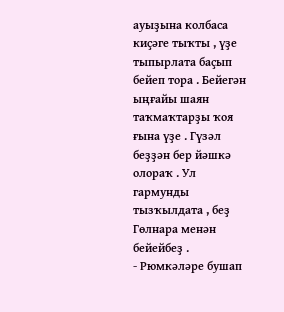ауыҙына колбаса киҫәге тыҡты , үҙе тыпырлата баҫып бейеп тора . Бейегән ыңғайы шаян таҡмаҡтарҙы ҡоя ғына үҙе . Гүзәл беҙҙән бер йәшкә олораҡ . Ул гармунды тызҡылдата , беҙ Гөлнара менән бейейбеҙ .
- Рюмкәләре бушап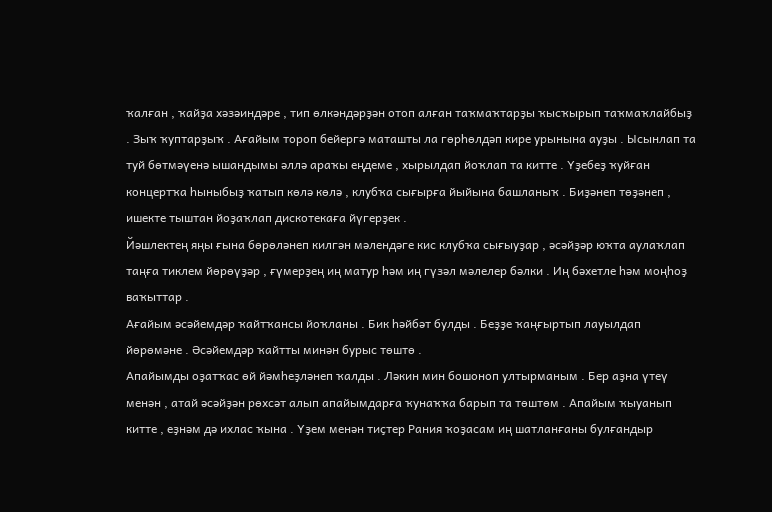ҡалған , ҡайҙа хәзәиндәре , тип өлкәндәрҙән отоп алған таҡмаҡтарҙы ҡысҡырып таҡмаҡлайбыҙ . Зыҡ ҡуптарҙыҡ . Ағайым тороп бейергә маташты ла гөрһөлдәп кире урынына ауҙы . Ысынлап та туй бөтмәүенә ышандымы әллә араҡы еңдеме , хырылдап йоҡлап та китте . Үҙебеҙ ҡуйған концертҡа һыныбыҙ ҡатып көлә көлә , клубҡа сығырға йыйына башланыҡ . Биҙәнеп төҙәнеп , ишекте тыштан йоҙаҡлап дискотекаға йүгерҙек .
Йәшлектең яңы ғына бөрөләнеп килгән мәлендәге кис клубҡа сығыуҙар , әсәйҙәр юҡта аулаҡлап таңға тиклем йөрөүҙәр , ғүмерҙең иң матур һәм иң гүзәл мәлелер бәлки . Иң бәхетле һәм моңһоҙ ваҡыттар .
Ағайым әсәйемдәр ҡайтҡансы йоҡланы . Бик һәйбәт булды . Беҙҙе ҡаңғыртып лауылдап йөрөмәне . Әсәйемдәр ҡайтты минән бурыс төштө .
Апайымды оҙатҡас өй йәмһеҙләнеп ҡалды . Ләкин мин бошоноп ултырманым . Бер аҙна үтеү менән , атай әсәйҙән рөхсәт алып апайымдарға ҡунаҡҡа барып та төштөм . Апайым ҡыуанып китте , еҙнәм дә ихлас ҡына . Үҙем менән тиҫтер Рания ҡоҙасам иң шатланғаны булғандыр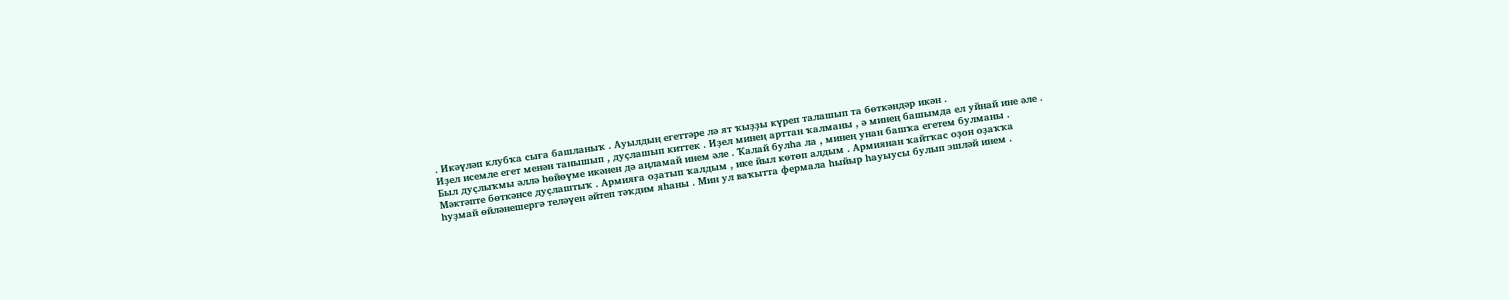. Икәүләп клубҡа сыға башланыҡ . Ауылдың егеттәре лә ят ҡыҙҙы күреп талашып та бөткәндәр икән .
Иҙел исемле егет менән танышып , дуҫлашып киттек . Иҙел минең арттан ҡалманы , ә минең башымда ел уйнай ине әле . Был дуҫлыҡмы әллә һөйөүме икәнен дә аңламай инем әле . Ҡалай булһа ла , минең унан башҡа егетем булманы . Мәктәпте бөткәнсе дуҫлаштыҡ . Армияға оҙатып ҡалдым , ике йыл көтөп алдым . Армиянан ҡайтҡас оҙон оҙаҡҡа һуҙмай өйләнешергә теләүен әйтеп тәҡдим яһаны . Мин ул ваҡытта фермала һыйыр һауыусы булып эшләй инем .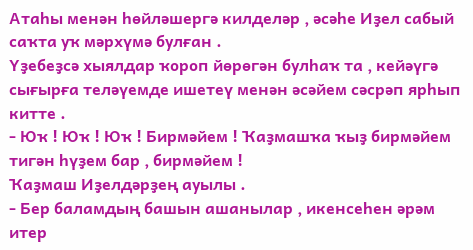Атаһы менән һөйләшергә килделәр , әсәһе Иҙел сабый саҡта уҡ мәрхүмә булған .
Үҙебеҙсә хыялдар ҡороп йөрөгән булһаҡ та , кейәүгә сығырға теләүемде ишетеү менән әсәйем сәсрәп ярһып китте .
- Юҡ ! Юҡ ! Юҡ ! Бирмәйем ! Ҡаҙмашҡа ҡыҙ бирмәйем тигән һүҙем бар , бирмәйем !
Ҡаҙмаш Иҙелдәрҙең ауылы .
- Бер баламдың башын ашанылар , икенсеһен әрәм итер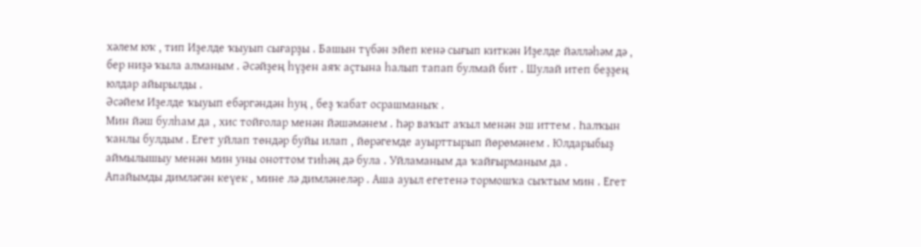хәлем юҡ , тип Иҙелде ҡыуып сығарҙы . Башын түбән эйеп кенә сығып киткән Иҙелде йәлләһәм дә , бер ниҙә ҡыла алманым . Әсәйҙең һүҙен аяҡ аҫтына һалып тапап булмай бит . Шулай итеп беҙҙең юлдар айырылды .
Әсәйем Иҙелде ҡыуып ебәргәндән һуң , беҙ ҡабат осрашманыҡ .
Мин йәш булһам да , хис тойғолар менән йәшәмәнем . Һәр ваҡыт аҡыл менән эш иттем . Һалҡын ҡанлы булдым . Егет уйлап төндәр буйы илап , йөрәгемде ауырттырып йөрөмәнем . Юлдарыбыҙ аймылышыу менән мин уны оноттом тиһәң дә була . Уйламаным да ҡайғырманым да .
Апайымды димләгән кеүек , мине лә димләнеләр . Аша ауыл егетенә тормошҡа сыҡтым мин . Егет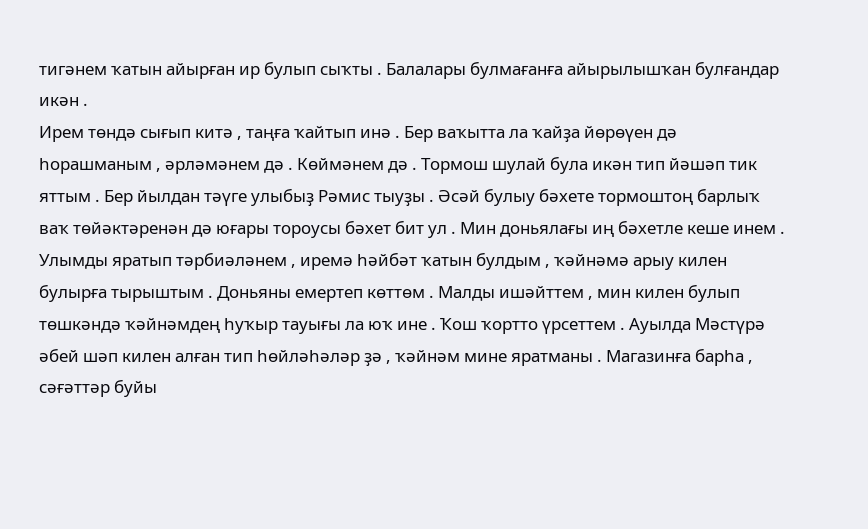тигәнем ҡатын айырған ир булып сыҡты . Балалары булмағанға айырылышҡан булғандар икән .
Ирем төндә сығып китә , таңға ҡайтып инә . Бер ваҡытта ла ҡайҙа йөрөүен дә һорашманым , әрләмәнем дә . Көймәнем дә . Тормош шулай була икән тип йәшәп тик яттым . Бер йылдан тәүге улыбыҙ Рәмис тыуҙы . Әсәй булыу бәхете тормоштоң барлыҡ ваҡ төйәктәренән дә юғары тороусы бәхет бит ул . Мин доньялағы иң бәхетле кеше инем . Улымды яратып тәрбиәләнем , иремә һәйбәт ҡатын булдым , ҡәйнәмә арыу килен булырға тырыштым . Доньяны емертеп көттөм . Малды ишәйттем , мин килен булып төшкәндә ҡәйнәмдең һуҡыр тауығы ла юҡ ине . Ҡош ҡортто үрсеттем . Ауылда Мәстүрә әбей шәп килен алған тип һөйләһәләр ҙә , ҡәйнәм мине яратманы . Магазинға барһа , сәғәттәр буйы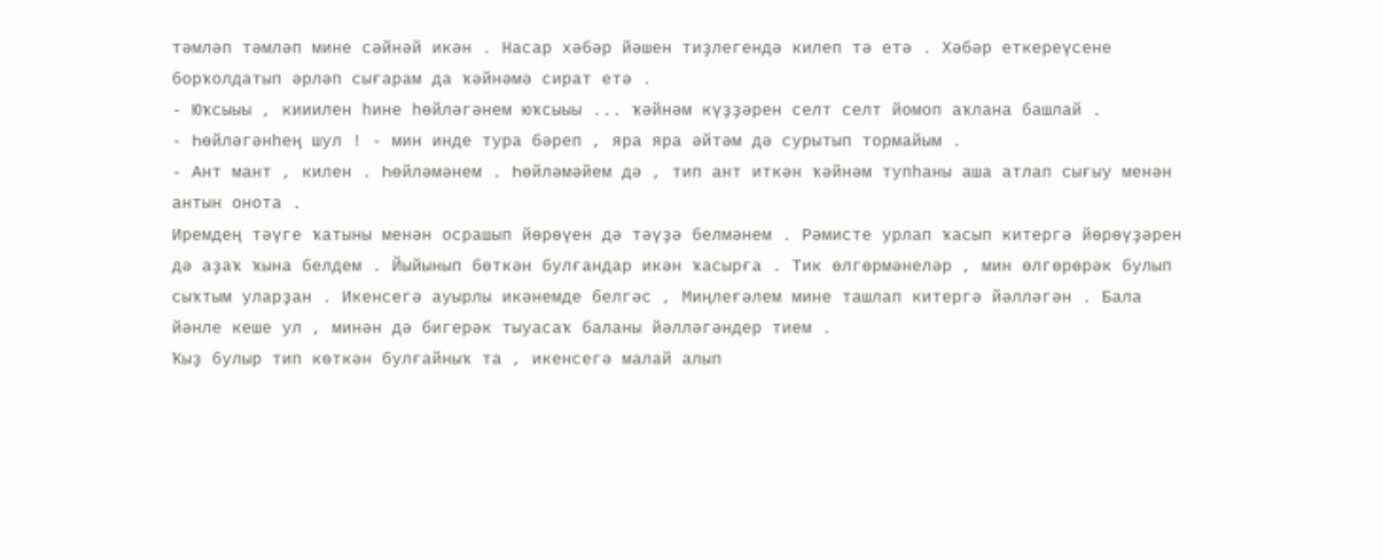тәмләп тәмләп мине сәйнәй икән . Насар хәбәр йәшен тиҙлегендә килеп тә етә . Хәбәр еткереүсене борҡолдатып әрләп сығарам да ҡәйнәмә сират етә .
- Юҡсыыы , кииилен һине һөйләгәнем юҡсыыы ... ҡәйнәм күҙҙәрен селт селт йомоп аҡлана башлай .
- Һөйләгәнһең шул ! - мин инде тура бәреп , яра яра әйтәм дә сурытып тормайым .
- Ант мант , килен . Һөйләмәнем . Һөйләмәйем дә , тип ант иткән ҡәйнәм тупһаны аша атлап сығыу менән антын онота .
Иремдең тәүге ҡатыны менән осрашып йөрөүен дә тәүҙә белмәнем . Рәмисте урлап ҡасып китергә йөрөүҙәрен дә аҙаҡ ҡына белдем . Йыйынып бөткән булғандар икән ҡасырға . Тик өлгөрмәнеләр , мин өлгөрөрәк булып сыҡтым уларҙан . Икенсегә ауырлы икәнемде белгәс , Миңлеғәлем мине ташлап китергә йәлләгән . Бала йәнле кеше ул , минән дә бигерәк тыуасаҡ баланы йәлләгәндер тием .
Ҡыҙ булыр тип көткән булғайныҡ та , икенсегә малай алып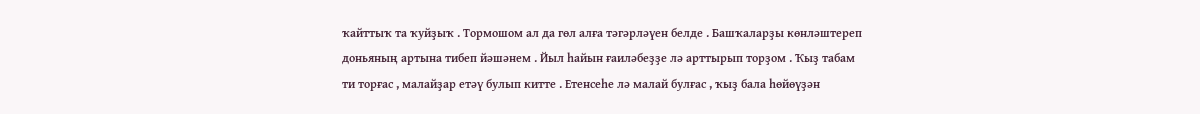ҡайттыҡ та ҡуйҙыҡ . Тормошом ал да гөл алға тәгәрләүен белде . Башҡаларҙы көнләштереп доньяның артына тибеп йәшәнем . Йыл һайын ғаиләбеҙҙе лә арттырып торҙом . Ҡыҙ табам ти торғас , малайҙар етәү булып китте . Етенсеһе лә малай булғас , ҡыҙ бала һөйөүҙән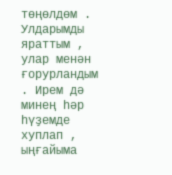төңөлдөм . Улдарымды яраттым , улар менән ғорурландым . Ирем дә минең һәр һүҙемде хуплап , ыңғайыма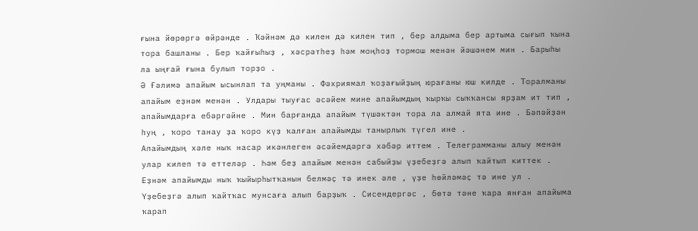ғына йөрөргә өйрәнде . Ҡәйнәм дә килен дә килен тип , бер алдыма бер артыма сығып ҡына тора башланы . Бер ҡайғыһыҙ , хәсрәтһеҙ һәм моңһоҙ тормош менән йәшәнем мин . Барыһы ла ыңғай ғына булып торҙо .
Ә Ғәлимә апайым ысынлап та уңманы . Фәхриямал ҡоҙағыйҙың юрағаны юш килде . Торалманы апайым еҙнәм менән . Улдары тыуғас әсәйем мине апайымдың ҡырҡы сыҡҡансы ярҙам ит тип , апайымдарға ебәргәйне . Мин барғанда апайым түшәктән тора ла алмай ята ине . Бәпәйҙән һуң , ҡоро танау ҙа ҡоро күҙ ҡалған апайымды танырлыҡ түгел ине .
Апайымдың хәле ныҡ насар икәнлеген әсәйемдәргә хәбәр иттем . Телеграмманы алыу менән улар килеп тә еттеләр . Һәм беҙ апайым менән сабыйҙы үҙебеҙгә алып ҡайтып киттек .
Еҙнәм апайымды ныҡ ҡыйырһытҡанын белмәҫ тә инек әле , үҙе һөйләмәҫ тә ине ул . Үҙебеҙгә алып ҡайтҡас мунсаға алып барҙыҡ . Сисендергәс , бөтә тәне ҡара янған апайыма ҡарап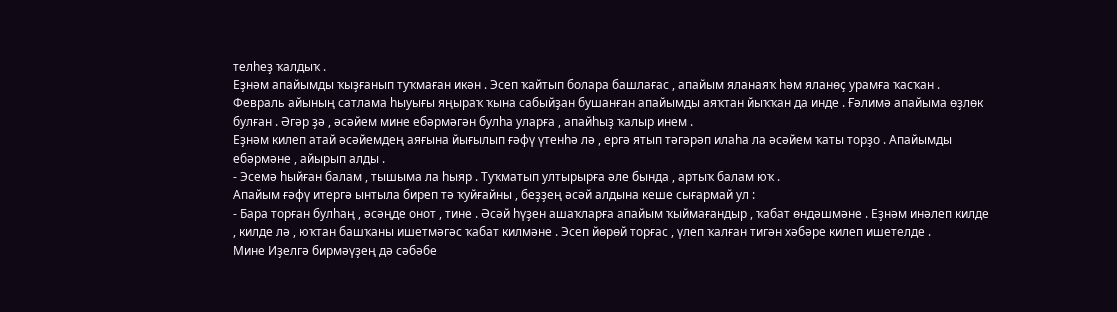телһеҙ ҡалдыҡ .
Еҙнәм апайымды ҡыҙғанып туҡмаған икән . Эсеп ҡайтып болара башлағас , апайым яланаяҡ һәм яланөҫ урамға ҡасҡан . Февраль айының сатлама һыуығы яңыраҡ ҡына сабыйҙан бушанған апайымды аяҡтан йыҡҡан да инде . Ғәлимә апайыма өҙлөк булған . Әгәр ҙә , әсәйем мине ебәрмәгән булһа уларға , апайһыҙ ҡалыр инем .
Еҙнәм килеп атай әсәйемдең аяғына йығылып ғәфү үтенһә лә , ергә ятып тәгәрәп илаһа ла әсәйем ҡаты торҙо . Апайымды ебәрмәне , айырып алды .
- Эсемә һыйған балам , тышыма ла һыяр . Туҡматып ултырырға әле бында , артыҡ балам юҡ .
Апайым ғәфү итергә ынтыла биреп тә ҡуйғайны , беҙҙең әсәй алдына кеше сығармай ул :
- Бара торған булһаң , әсәңде онот , тине . Әсәй һүҙен ашаҡларға апайым ҡыймағандыр , ҡабат өндәшмәне . Еҙнәм инәлеп килде , килде лә , юҡтан башҡаны ишетмәгәс ҡабат килмәне . Эсеп йөрөй торғас , үлеп ҡалған тигән хәбәре килеп ишетелде .
Мине Иҙелгә бирмәүҙең дә сәбәбе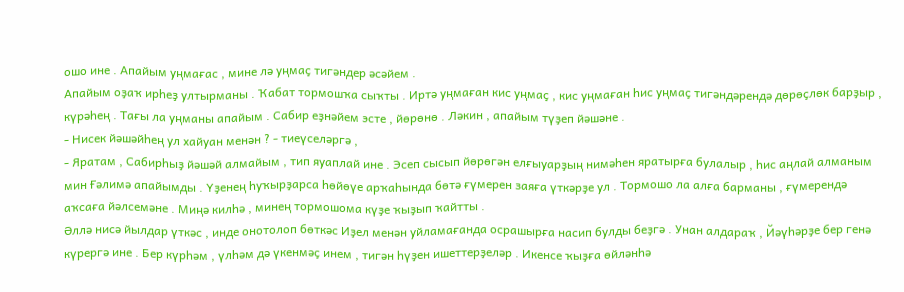ошо ине . Апайым уңмағас , мине лә уңмаҫ тигәндер әсәйем .
Апайым оҙаҡ ирһеҙ ултырманы . Ҡабат тормошҡа сыҡты . Иртә уңмаған кис уңмаҫ , кис уңмаған һис уңмаҫ тигәндәрендә дөрөҫлөк барҙыр , күрәһең . Тағы ла уңманы апайым . Сабир еҙнәйем эсте , йөрөнө . Ләкин , апайым түҙеп йәшәне .
- Нисек йәшәйһең ул хайуан менән ? - тиеүселәргә ,
- Яратам , Сабирһыҙ йәшәй алмайым , тип яуаплай ине . Эсеп сысып йөрөгән елғыуарҙың нимәһен яратырға булалыр , һис аңлай алманым мин Ғәлимә апайымды . Үҙенең һуҡырҙарса һөйөүе арҡаһында бөтә ғүмерен заяға үткәрҙе ул . Тормошо ла алға барманы , ғүмерендә аҡсаға йәлсемәне . Миңә килһә , минең тормошома күҙе ҡыҙып ҡайтты .
Әллә нисә йылдар үткәс , инде онотолоп бөткәс Иҙел менән уйламағанда осрашырға насип булды беҙгә . Унан алдараҡ , Йәүһәрҙе бер генә күрергә ине . Бер күрһәм , үлһәм дә үкенмәҫ инем , тигән һүҙен ишеттерҙеләр . Икенсе ҡыҙға өйләнһә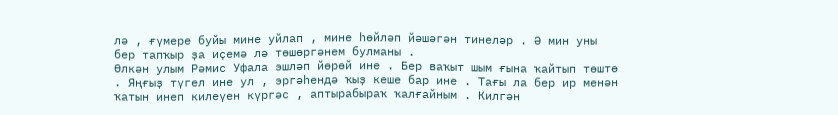лә , ғүмере буйы мине уйлап , мине һөйләп йәшәгән тинеләр . Ә мин уны бер тапҡыр ҙа иҫемә лә төшөргәнем булманы .
Өлкән улым Рәмис Уфала эшләп йөрөй ине . Бер ваҡыт шым ғына ҡайтып төштө . Яңғыҙ түгел ине ул , эргәһендә ҡыҙ кеше бар ине . Тағы ла бер ир менән ҡатын инеп килеүен күргәс , аптырабыраҡ ҡалғайным . Килгән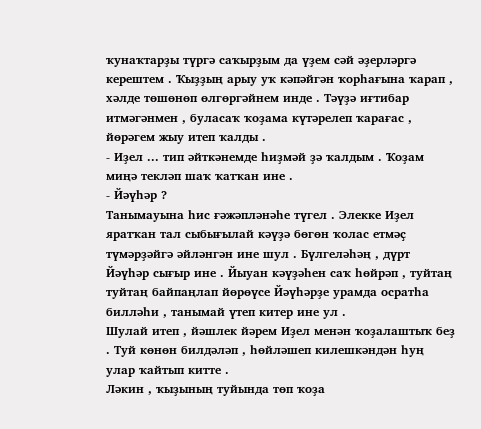ҡунаҡтарҙы түргә саҡырҙым да үҙем сәй әҙерләргә керештем . Ҡыҙҙың арыу уҡ кәпәйгән ҡорһағына ҡарап , хәлде төшөнөп өлгөргәйнем инде . Тәүҙә иғтибар итмәгәнмен , буласаҡ ҡоҙама күтәрелеп ҡарағас , йөрәгем жыу итеп ҡалды .
- Иҙел ... тип әйткәнемде һиҙмәй ҙә ҡалдым . Ҡоҙам миңә текләп шаҡ ҡатҡан ине .
- Йәүһәр ?
Танымауына һис ғәжәпләнәһе түгел . Элекке Иҙел яратҡан тал сыбығылай кәүҙә бөгөн ҡолас етмәҫ түмәрҙәйгә әйләнгән ине шул . Бүлгеләһәң , дүрт Йәүһәр сығыр ине . Йыуан кәүҙәһен саҡ һөйрәп , туйтаң туйтаң байпаңлап йөрөүсе Йәүһәрҙе урамда осратһа билләһи , танымай үтеп китер ине ул .
Шулай итеп , йәшлек йәрем Иҙел менән ҡоҙалаштыҡ беҙ . Туй көнөн билдәләп , һөйләшеп килешкәндән һуң улар ҡайтып китте .
Ләкин , ҡыҙының туйында төп ҡоҙа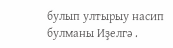булып ултырыу насип булманы Иҙелгә .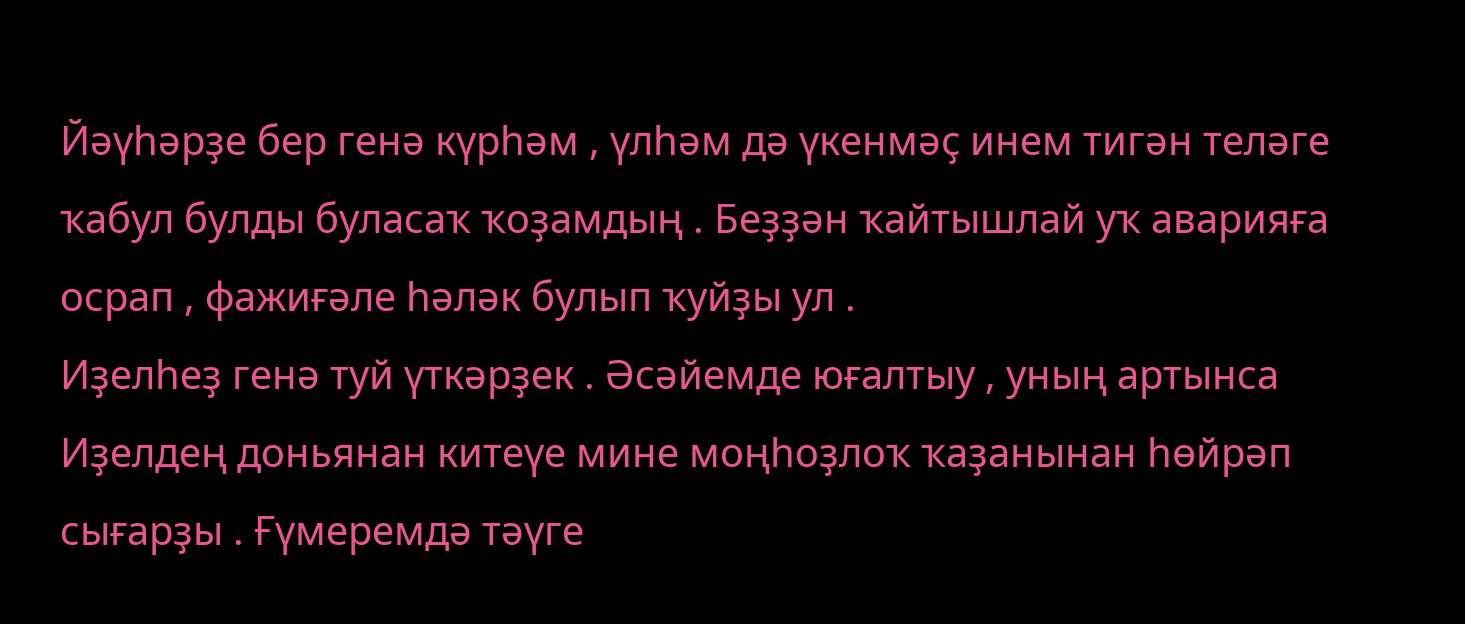Йәүһәрҙе бер генә күрһәм , үлһәм дә үкенмәҫ инем тигән теләге ҡабул булды буласаҡ ҡоҙамдың . Беҙҙән ҡайтышлай уҡ аварияға осрап , фажиғәле һәләк булып ҡуйҙы ул .
Иҙелһеҙ генә туй үткәрҙек . Әсәйемде юғалтыу , уның артынса Иҙелдең доньянан китеүе мине моңһоҙлоҡ ҡаҙанынан һөйрәп сығарҙы . Ғүмеремдә тәүге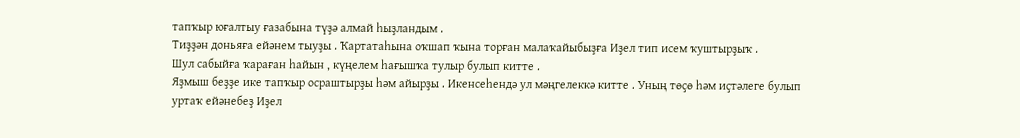тапҡыр юғалтыу ғазабына түҙә алмай һыҙландым .
Тиҙҙән доньяға ейәнем тыуҙы . Ҡартатаһына оҡшап ҡына торған малаҡайыбыҙға Иҙел тип исем ҡуштырҙыҡ .
Шул сабыйға ҡараған һайын , күңелем һағышҡа тулыр булып китте .
Яҙмыш беҙҙе ике тапҡыр осраштырҙы һәм айырҙы . Икенсеһендә ул мәңгелеккә китте . Уның төҫө һәм иҫтәлеге булып уртаҡ ейәнебеҙ Иҙел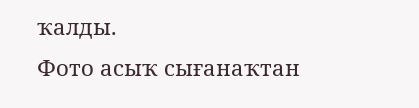ҡалды.
Фото асыҡ сығанаҡтан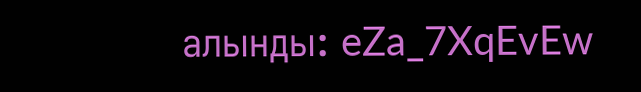алынды: eZa_7XqEvEw